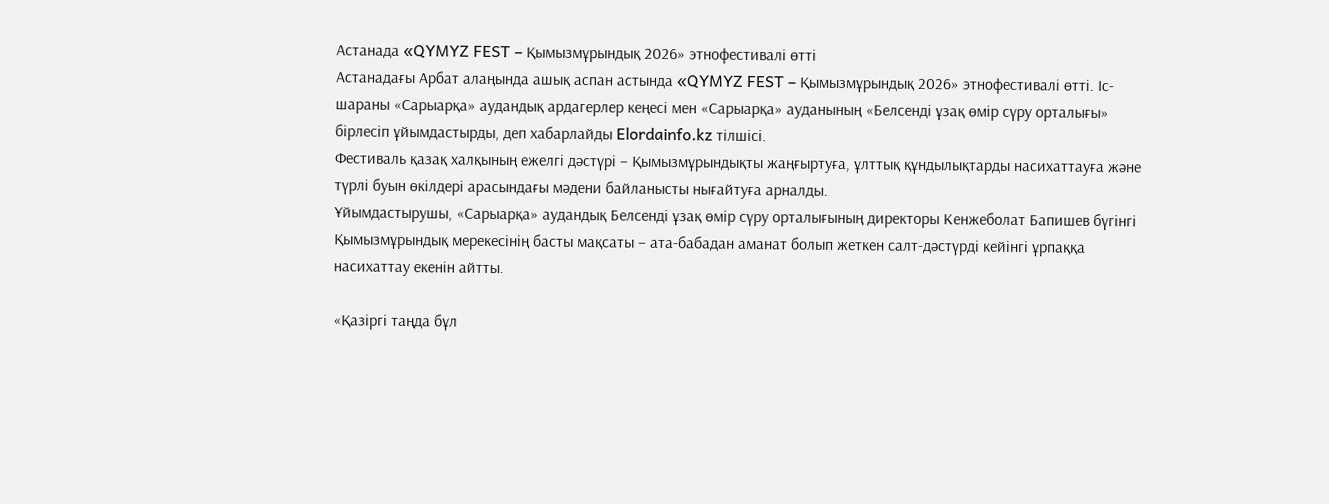Астанада «QYMYZ FEST – Қымызмұрындық 2026» этнофестивалі өтті
Астанадағы Арбат алаңында ашық аспан астында «QYMYZ FEST – Қымызмұрындық 2026» этнофестивалі өтті. Іс-шараны «Сарыарқа» аудандық ардагерлер кеңесі мен «Сарыарқа» ауданының «Белсенді ұзақ өмір сүру орталығы» бірлесіп ұйымдастырды, деп хабарлайды Elordainfo.kz тілшісі.
Фестиваль қазақ халқының ежелгі дәстүрі – Қымызмұрындықты жаңғыртуға, ұлттық құндылықтарды насихаттауға және түрлі буын өкілдері арасындағы мәдени байланысты нығайтуға арналды.
Ұйымдастырушы, «Сарыарқа» аудандық Белсенді ұзақ өмір сүру орталығының директоры Кенжеболат Бапишев бүгінгі Қымызмұрындық мерекесінің басты мақсаты – ата-бабадан аманат болып жеткен салт-дәстүрді кейінгі ұрпаққа насихаттау екенін айтты.

«Қазіргі таңда бұл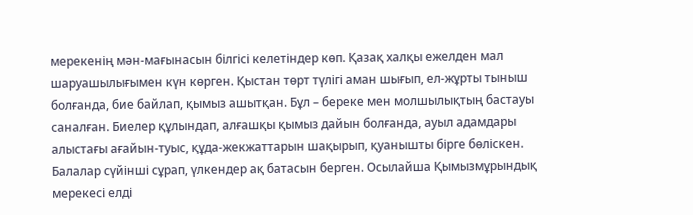мерекенің мән-мағынасын білгісі келетіндер көп. Қазақ халқы ежелден мал шаруашылығымен күн көрген. Қыстан төрт түлігі аман шығып, ел-жұрты тыныш болғанда, бие байлап, қымыз ашытқан. Бұл – береке мен молшылықтың бастауы саналған. Биелер құлындап, алғашқы қымыз дайын болғанда, ауыл адамдары алыстағы ағайын-туыс, құда-жекжаттарын шақырып, қуанышты бірге бөліскен. Балалар сүйінші сұрап, үлкендер ақ батасын берген. Осылайша Қымызмұрындық мерекесі елді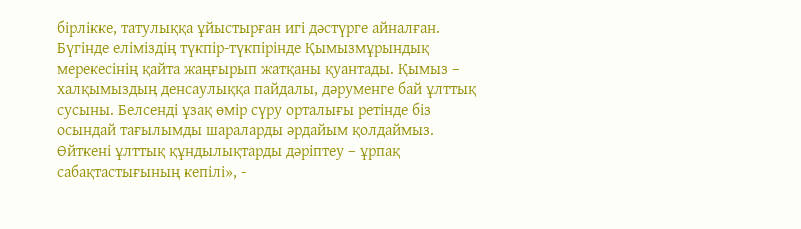бірлікке, татулыққа ұйыстырған игі дәстүрге айналған.
Бүгінде еліміздің түкпір-түкпірінде Қымызмұрындық мерекесінің қайта жаңғырып жатқаны қуантады. Қымыз – халқымыздың денсаулыққа пайдалы, дәруменге бай ұлттық сусыны. Белсенді ұзақ өмір сүру орталығы ретінде біз осындай тағылымды шараларды әрдайым қолдаймыз. Өйткені ұлттық құндылықтарды дәріптеу – ұрпақ сабақтастығының кепілі», -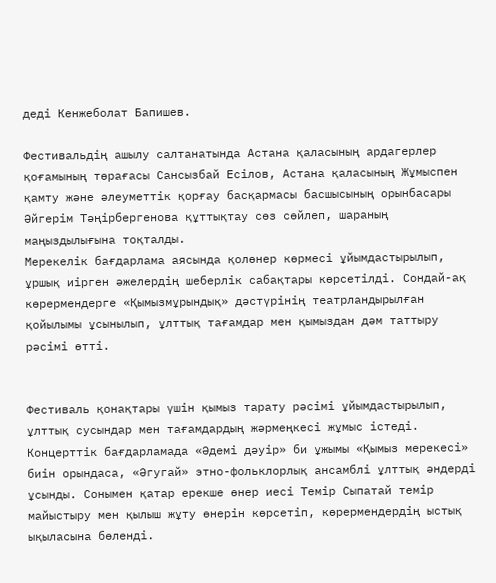деді Кенжеболат Бапишев.

Фестивальдің ашылу салтанатында Астана қаласының ардагерлер қоғамының төрағасы Сансызбай Есілов, Астана қаласының Жұмыспен қамту және әлеуметтік қорғау басқармасы басшысының орынбасары Әйгерім Тәңірбергенова құттықтау сөз сөйлеп, шараның маңыздылығына тоқталды.
Мерекелік бағдарлама аясында қолөнер көрмесі ұйымдастырылып, ұршық иірген әжелердің шеберлік сабақтары көрсетілді. Сондай-ақ көрермендерге «Қымызмұрындық» дәстүрінің театрландырылған қойылымы ұсынылып, ұлттық тағамдар мен қымыздан дәм таттыру рәсімі өтті.


Фестиваль қонақтары үшін қымыз тарату рәсімі ұйымдастырылып, ұлттық сусындар мен тағамдардың жәрмеңкесі жұмыс істеді.
Концерттік бағдарламада «Әдемі дәуір» би ұжымы «Қымыз мерекесі» биін орындаса, «Әгугай» этно-фольклорлық ансамблі ұлттық әндерді ұсынды. Сонымен қатар ерекше өнер иесі Темір Сыпатай темір майыстыру мен қылыш жұту өнерін көрсетіп, көрермендердің ыстық ықыласына бөленді.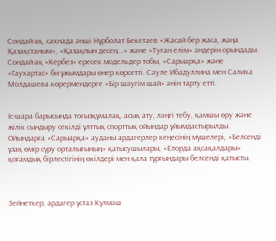Сондай-ақ, сахнада әнші Нұрболат Бекетаев «Жасай бер жаса, жаңа Қазақстаным», «Қазақпын десең...» және «Туған елім» әндерін орындады. Сондай-ақ «Кербез» ересек модельдер тобы, «Сарыарқа» және «Гаухартас» би ұжымдары өнер көрсетті. Сәуле Ибадуллина мен Салиха Молдашева көрермендерге «Бір шәугім шай» әнін тарту етті.


Іс-шара барысында тоғызқұмалақ, асық ату, ләңгі тебу, қамшы өру және жілік сындыру секілді ұлттық спорттық ойындар ұйымдастырылды. Ойындарға «Сарыарқа» ауданы ардагерлер кеңесінің мүшелері, «Белсенді ұзақ өмір сүру орталығының» қатысушылары, «Елорда ақсақалдары» қоғамдық бірлестігінің өкілдері мен қала тұрғындары белсенді қатысты.



Зейнеткер, ардагер ұстаз Күлмәш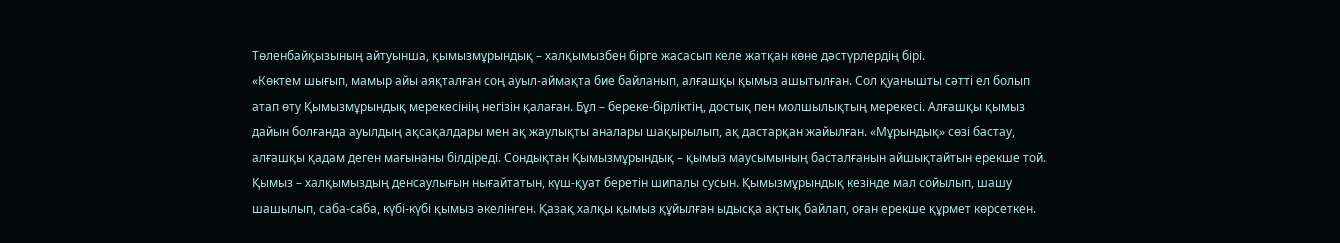Төленбайқызының айтуынша, қымызмұрындық – халқымызбен бірге жасасып келе жатқан көне дәстүрлердің бірі.
«Көктем шығып, мамыр айы аяқталған соң ауыл-аймақта бие байланып, алғашқы қымыз ашытылған. Сол қуанышты сәтті ел болып атап өту Қымызмұрындық мерекесінің негізін қалаған. Бұл – береке-бірліктің, достық пен молшылықтың мерекесі. Алғашқы қымыз дайын болғанда ауылдың ақсақалдары мен ақ жаулықты аналары шақырылып, ақ дастарқан жайылған. «Мұрындық» сөзі бастау, алғашқы қадам деген мағынаны білдіреді. Сондықтан Қымызмұрындық – қымыз маусымының басталғанын айшықтайтын ерекше той.
Қымыз – халқымыздың денсаулығын нығайтатын, күш-қуат беретін шипалы сусын. Қымызмұрындық кезінде мал сойылып, шашу шашылып, саба-саба, күбі-күбі қымыз әкелінген. Қазақ халқы қымыз құйылған ыдысқа ақтық байлап, оған ерекше құрмет көрсеткен.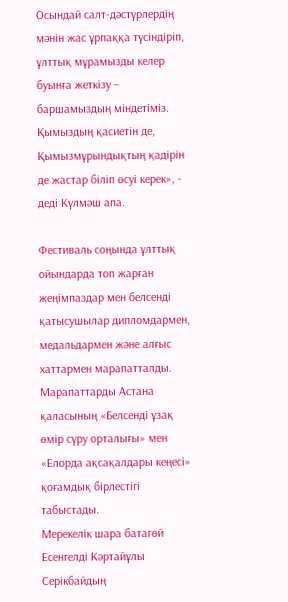Осындай салт-дәстүрлердің мәнін жас ұрпаққа түсіндіріп, ұлттық мұрамызды келер буынға жеткізу – баршамыздың міндетіміз. Қымыздың қасиетін де, Қымызмұрындықтың қадірін де жастар біліп өсуі керек», - деді Күлмәш апа.

Фестиваль соңында ұлттық ойындарда топ жарған жеңімпаздар мен белсенді қатысушылар дипломдармен, медальдармен және алғыс хаттармен марапатталды. Марапаттарды Астана қаласының «Белсенді ұзақ өмір сүру орталығы» мен «Елорда ақсақалдары кеңесі» қоғамдық бірлестігі табыстады.
Мерекелік шара батагөй Есенгелді Кәртайұлы Серікбайдың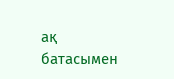ақ батасымен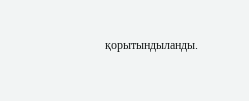қорытындыланды.